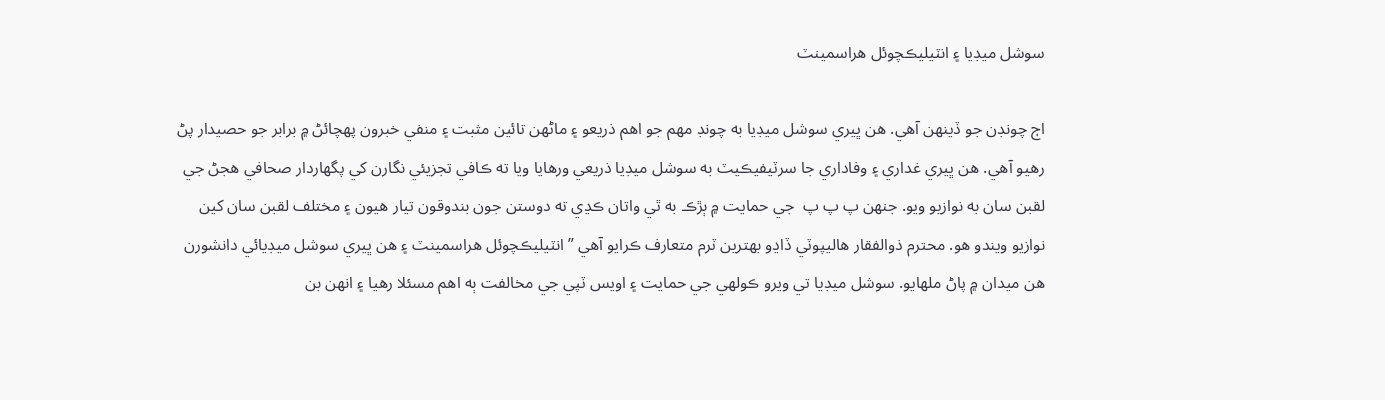سوشل ميڊيا ۽ انٽيليڪچوئل هراسمينٽ

اڄ چونڊن جو ڏينهن آهي. هن ڀيري سوشل ميڊيا به چونڊ مهم جو اهم ذريعو ۽ ماڻهن تائين مثبت ۽ منفي خبرون پهچائڻ ۾ برابر جو حصيدار پڻ رهيو آهي. هن ڀيري غداري ۽ وفاداري جا سرٽيفيڪيٽ به سوشل ميڊيا ذريعي ورهايا ويا ته ڪافي تجزيئي نگارن کي پگهاردار صحافي هجڻ جي لقبن سان به نوازيو ويو. جنهن پ پ پ  جي حمايت ۾ ٻڙڪ به ٿي واتان ڪڍي ته دوستن جون بندوقون تيار هيون ۽ مختلف لقبن سان کين نوازيو ويندو هو. محترم ذوالفقار هاليپوٽي ڏاڍو بهترين ٽرم متعارف ڪرايو آهي ”انٽيليڪچوئل هراسمينٽ ۽ هن ڀيري سوشل ميڊيائي دانشورن هن ميدان ۾ پاڻ ملهايو. سوشل ميڊيا تي ويرو ڪولهي جي حمايت ۽ اويس ٽپي جي مخالفت ٻه اهم مسئلا رهيا ۽ انهن بن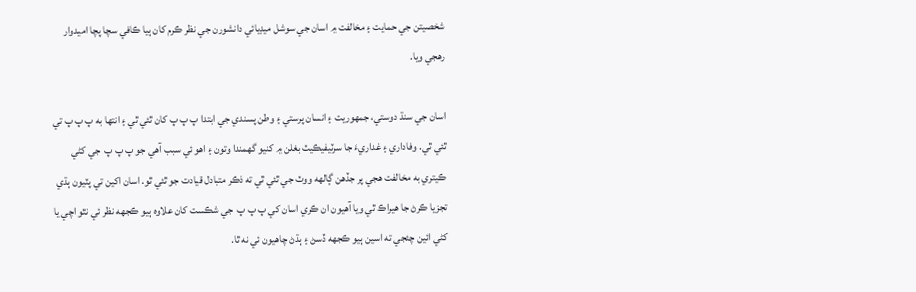شخصيتن جي حمايت ۽ مخالفت ۾ اسان جي سوشل ميڊيائي دانشورن جي نظر ڪرم کان ٻيا ڪافي سچا پچا اميدوار رهجي ويا.

اسان جي سنڌ دوستي، جمهوريت ۽ انسان پرستي ۽ وطن پسندي جي ابتدا پ پ پ کان ٿئي ٿي ۽ انتها به پ پ پ تي ٿئي ٿي. وفاداري ۽ غداريءَ جا سرٽيفيڪيٽ بغلن ۾ کنيو گهمندا وتون ۽ اهو ئي سبب آهي جو پ پ پ  جي کڻي ڪيتري به مخالفت هجي پر جڏهن ڳالهه ووٽ جي ٿئي ٿي ته ذڪر متبادل قيادت جو ٿئي ٿو. اسان اکين تي پٽيون ٻڌي تجزيا ڪرڻ جا هيراڪ ٿي ويا آهيون ان ڪري اسان کي پ پ پ  جي شڪست کان علاوه ٻيو ڪجهه نظر ئي نٿو اچي يا کڻي ائين چئجي ته اسين ٻيو ڪجهه ڏسڻ ۽ ٻڌڻ چاهيون ئي نه ٿا.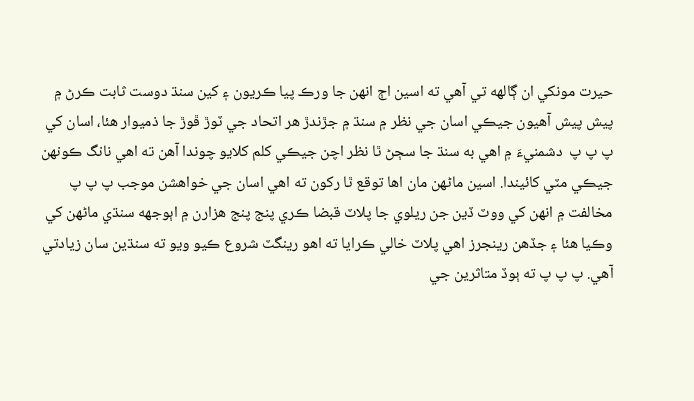حيرت مونکي ان ڳالهه تي آهي ته اسين اڄ انهن جا ورڪ پيا ڪريون ۽ کين سنڌ دوست ثابت ڪرڻ ۾ پيش پيش آهيون جيڪي اسان جي نظر ۾ سنڌ ۾ جڙندڙ هر اتحاد جي ٽوڙ ڦوڙ جا ذميوار هئا، اسان کي پ پ پ  دشمنيءَ ۾ اهي به سنڌ جا سڄڻ ٿا نظر اچن جيڪي کلم کلايو چوندا آهن ته اهي نانگ ڪونهن جيڪي مٽي کائيندا. اسين ماڻهن مان اها توقع ٿا رکون ته اهي اسان جي خواهشن موجب پ پ پ  مخالفت ۾ انهن کي ووٽ ڏين جن ريلوي جا پلاٽ قبضا ڪري پنج پنج هزارن ۾ اٻوجهه سنڌي ماڻهن کي وڪيا هئا ۽ جڏهن رينجرز اهي پلاٽ خالي ڪرايا ته اهو رينگٽ شروع ڪيو ويو ته سنڌين سان زيادتي آهي. پ پ پ ته ٻوڏ متاثرين جي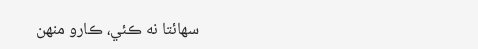سهائتا نه ڪئي، ڪارو منهن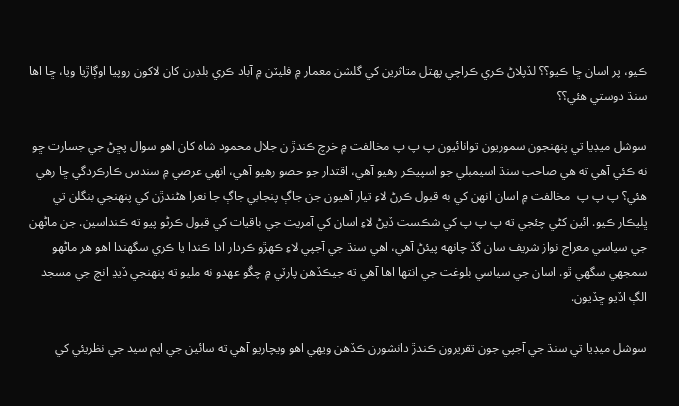ڪيو، پر اسان ڇا ڪيو؟؟ لڏپلاڻ ڪري ڪراچي پهتل متاثرين کي گلشن معمار ۾ فليٽن ۾ آباد ڪري بلڊرن کان لاکون روپيا اوڳاڙيا ويا، ڇا اها سنڌ دوستي هئي؟؟

سوشل ميڊيا تي پنهنجون سموريون توانائيون پ پ پ مخالفت ۾ خرچ ڪندڙ ن جلال محمود شاه کان اهو سوال پڇڻ جي جسارت ڇو نه ڪئي آهي ته هي صاحب سنڌ اسيمبلي جو اسپيڪر رهيو آهي، اقتدار جو حصو رهيو آهي، انهي عرصي ۾ سندس ڪارڪردگي ڇا رهي هئي؟ پ پ پ  مخالفت ۾ اسان انهن کي به قبول ڪرڻ لاءِ تيار آهيون جن جاڳ پنجابي جاڳ جا نعرا هڻندڙن کي پنهنجي بنگلن تي ڀليڪار ڪيو. ائين کڻي چئجي ته پ پ پ کي شڪست ڏيڻ لاءِ اسان کي آمريت جي باقيات کي قبول ڪرڻو پيو ته ڪنداسين. جن ماڻهن جي سياسي معراج نواز شريف سان گڏ چانهه پيئڻ آهي، اهي سنڌ جي آجپي لاءِ ڪهڙو ڪردار ادا ڪندا يا ڪري سگهندا اهو هر ماڻهو سمجهي سگهي ٿو. اسان جي سياسي بلوغت جي انتها اها آهي ته جيڪڏهن پارٽي ۾ چڱو عهدو نه مليو ته پنهنجي ڏيڍ انچ جي مسجد الڳ اڏيو ڇڏيون.

سوشل ميڊيا تي سنڌ جي آجپي جون تقريرون ڪندڙ دانشورن ڪڏهن ويهي اهو ويچاريو آهي ته سائين جي ايم سيد جي نظريئي کي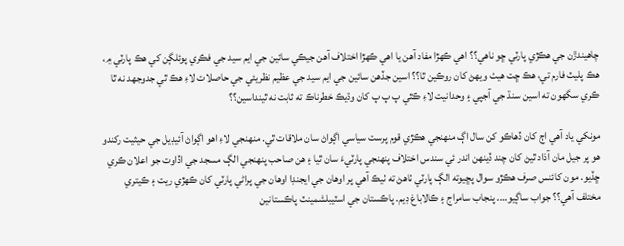چاهيندڙن جي هڪڙي پارٽي ڇو ناهي؟؟ اهي ڪهڙا مفاد آهن يا اهي ڪهڙا اختلاف آهن جيڪي سائين جي ايم سيد جي فڪري پوئلڳن کي هڪ پارٽي ۾، هڪ پليٽ فارم تي، هڪ ڇت هيٺ ويهڻ کان روڪين ٿا؟؟ اسين جڏهن سائين جي ايم سيد جي عظيم نظريئي جي حاصلات لاءِ هڪ ٿي جدوجهد نه ٿا ڪري سگهون ته اسين سنڌ جي آجپي ۽ وحدانيت لاءِ ڪٿي پ پ پ کان وڌيڪ خطرناڪ ته ثابت نه ٿينداسين؟؟

مونکي ياد آهي اڄ کان ڏهاڪو کن سال اڳ منهنجي هڪڙي قوم پرست سياسي اڳواڻ سان ملاقات ٿي. منهنجي لاءِ اهو اڳواڻ آئيڊيل جي حيثيت رکندو هو پر جيل مان آذاد ٿيڻ کان چند ڏينهن اندر ئي سندس اختلاف پنهنجي پارٽيءَ سان ٿيا ۽ هن صاحب پنهنجي الڳ مسجد جي اڏاوت جو اعلان ڪري ڇڏيو. مون کائنس صرف هڪڙو سوال پڇيوته الڳ پارٽي ٺاهڻ ته ٺيڪ آهي پر اوهان جي ايجنڊا اوهان جي پراڻي پارٽي کان ڪهڙي ريت ۽ ڪيتري مختلف آهي؟؟ جواب ساڳيو…. پنجاب سامراج ۽ ڪالاباغ ڊيم. پاڪستان جي اسٽيبلشمينٽ پاڪستانين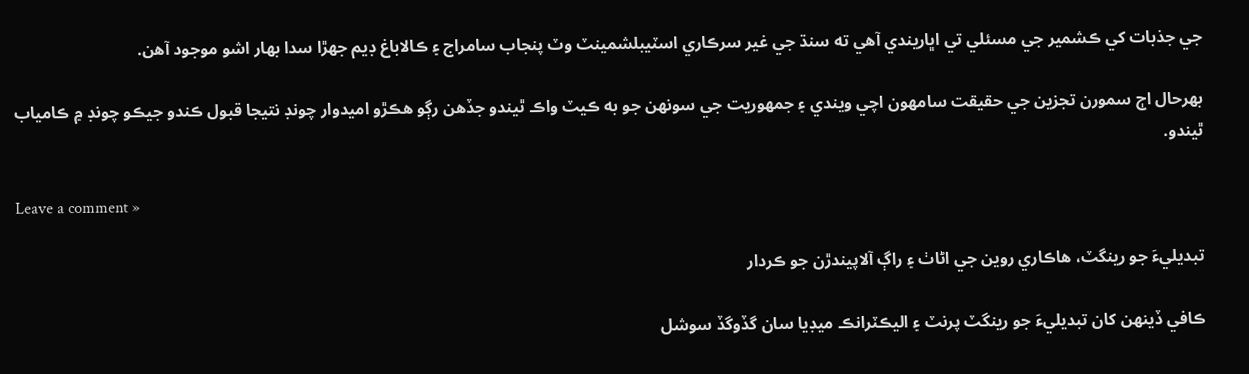جي جذبات کي ڪشمير جي مسئلي تي اڀاريندي آهي ته سنڌ جي غير سرڪاري اسٽيبلشمينٽ وٽ پنجاب سامراج ۽ ڪالاباغ ڊيم جهڙا سدا بهار اشو موجود آهن.

بهرحال اڄ سمورن تجزين جي حقيقت سامهون اچي ويندي ۽ جمهوريت جي سونهن جو به ڪيٽ واڪ ٿيندو جڏهن رڳو هڪڙو اميدوار چونڊ نتيجا قبول ڪندو جيڪو چونڊ ۾ ڪامياب ٿيندو.

Leave a comment »

تبديليءَ جو رينگٽ، هاڪاري روين جي اڻاٺ ۽ راڳ آلاپيندڙن جو ڪردار

ڪافي ڏينهن کان تبديليءَ جو رينگٽ پرنٽ ۽ اليڪٽرانڪ ميڊيا سان گڏوگڏ سوشل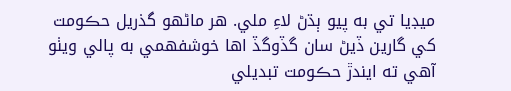ميڊيا تي به پيو ٻڌڻ لاءِ ملي. هر ماڻهو گذريل حڪومت کي گارين ڏيڻ سان گڏوگڏ اها خوشفهمي به پالي ويٺو آهي ته ايندڙ حڪومت تبديلي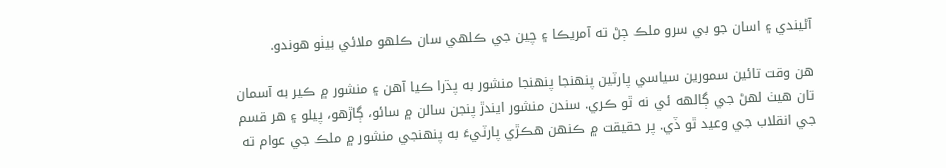آڻيندي ۽ اسان جو بي سرو ملڪ ڄڻ ته آمريڪا ۽ چين جي ڪلهي سان ڪلهو ملائي بيٺو هوندو.

هن وقت تائين سمورين سياسي پارٽين پنهنجا پنهنجا منشور به پڌرا ڪيا آهن ۽ منشور ۾ ڪير به آسمان تان هيٺ لهڻ جي ڳالهه ئي نه ٿو ڪري. سندن منشور ايندڙ پنجن سالن ۾ سائو، ڳاڙهو، پيلو ۽ هر قسم جي انقلاب جي وعيد ٿو ڏي. پر حقيقت ۾ ڪنهن هڪڙي پارٽيءَ به پنهنجي منشور ۾ ملڪ جي عوام ته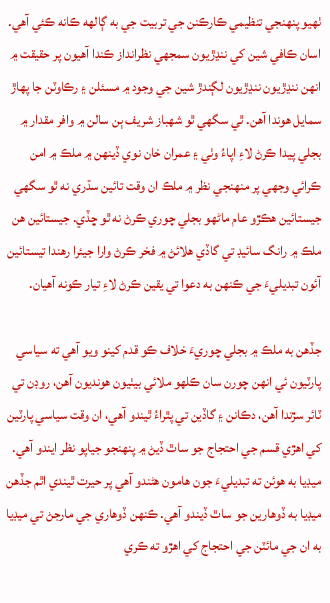ٺهيو پنهنجي تنظيمي ڪارڪنن جي تربيت جي به ڳالهه ڪانه ڪئي آهي. اسان ڪافي شين کي ننڍڙيون سمجهي نظرانداز ڪندا آهيون پر حقيقت ۾ انهن ننڍڙيون ننڍڙيون لڳندڙ شين جي وجود ۾ مسئلن ۽ رڪاوٽن جا پهاڙ سمايل هوندا آهن. ٿي سگهي ٿو شهباز شريف ٻن سالن ۾ وافر مقدار ۾ بجلي پيدا ڪرڻ لاءِ اپاءُ وٺي ۽ عمران خان نوي ڏينهن ۾ ملڪ ۾ امن ڪرائي وجهي پر منهنجي نظر ۾ ملڪ ان وقت تائين سڌري نه ٿو سگهي جيستائين هڪڙو عام ماڻهو بجلي چوري ڪرڻ نه ٿو ڇڏي. جيستائين هن ملڪ ۾ رانگ سائيڊ تي گاڏي هلائڻ ۾ فخر ڪرڻ وارا جيئرا رهندا تيستائين آئون تبديليءَ جي ڪنهن به دعوا تي يقين ڪرڻ لاءِ تيار ڪونه آهيان.

جڏهن به ملڪ ۾ بجلي چوريءَ خلاف ڪو قدم کينو ويو آهي ته سياسي پارٽيون ئي انهن چورن سان ڪلهو ملائي بيٺيون هونديون آهن، روڊن تي ٽائر سڙندا آهن، دڪانن ۽ گاڏين تي پٿراءُ ٿيندو آهي، ان وقت سياسي پارٽين کي اهڙي قسم جي احتجاج جو ساٿ ڏيڻ ۾ پنهنجو جياپو نظر ايندو آهي. ميڊيا به هوئن ته تبديليءَ جون هامون هڻندو آهي پر حيرت ٿيندي اٿم جڏهن ميڊيا به ڏوهارين جو ساٿ ڏيندو آهي. ڪنهن ڏوهاري جي مارجڻ تي ميڊيا به ان جي مائٽن جي احتجاج کي اهڙو ته ڪري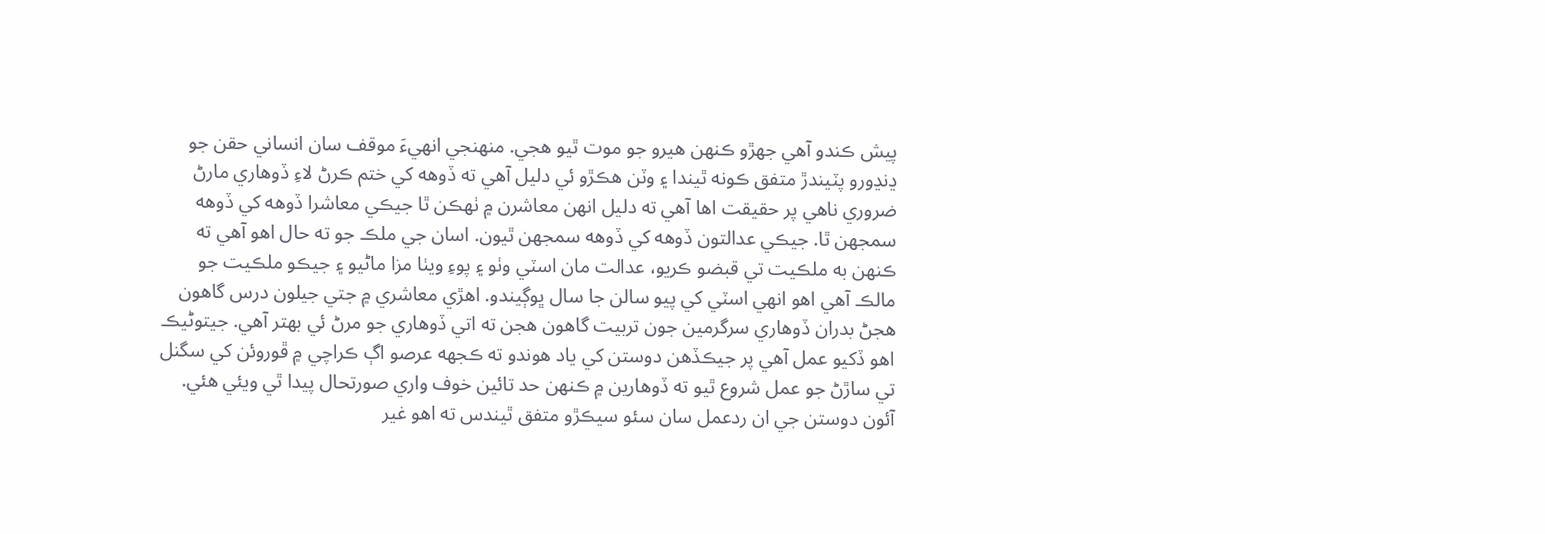پيش ڪندو آهي جهڙو ڪنهن هيرو جو موت ٿيو هجي. منهنجي انهيءَ موقف سان انساني حقن جو ڍنڍورو پٽيندڙ متفق ڪونه ٿيندا ۽ وٽن هڪڙو ئي دليل آهي ته ڏوهه کي ختم ڪرڻ لاءِ ڏوهاري مارڻ ضروري ناهي پر حقيقت اها آهي ته دليل انهن معاشرن ۾ ٺهڪن ٿا جيڪي معاشرا ڏوهه کي ڏوهه سمجهن ٿا. جيڪي عدالتون ڏوهه کي ڏوهه سمجهن ٿيون. اسان جي ملڪ جو ته حال اهو آهي ته ڪنهن به ملڪيت تي قبضو ڪريو، عدالت مان اسٽي وٺو ۽ پوءِ ويٺا مزا ماڻيو ۽ جيڪو ملڪيت جو مالڪ آهي اهو انهي اسٽي کي پيو سالن جا سال ڀوڳيندو. اهڙي معاشري ۾ جتي جيلون درس گاهون هجڻ بدران ڏوهاري سرگرمين جون تربيت گاهون هجن ته اتي ڏوهاري جو مرڻ ئي بهتر آهي. جيتوڻيڪ اهو ڏکيو عمل آهي پر جيڪڏهن دوستن کي ياد هوندو ته ڪجهه عرصو اڳ ڪراچي ۾ ڦوروئن کي سگنل تي ساڙڻ جو عمل شروع ٿيو ته ڏوهارين ۾ ڪنهن حد تائين خوف واري صورتحال پيدا ٿي ويئي هئي. آئون دوستن جي ان ردعمل سان سئو سيڪڙو متفق ٿيندس ته اهو غير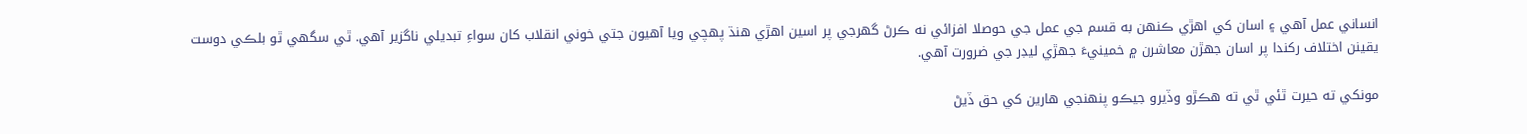انساني عمل آهي ۽ اسان کي اهڙي ڪنهن به قسم جي عمل جي حوصلا افزائي نه ڪرڻ گهرجي پر اسين اهڙي هنڌ پهچي ويا آهيون جتي خوني انقلاب کان سواءِ تبديلي ناگزير آهي. ٿي سگهي ٿو بلڪي دوست يقينن اختلاف رکندا پر اسان جهڙن معاشرن ۾ خمينيءَ جهڙي ليڊر جي ضرورت آهي.

مونکي ته حيرت ٿئي ٿي ته هڪڙو وڏيرو جيڪو پنهنجي هارين کي حق ڏيڻ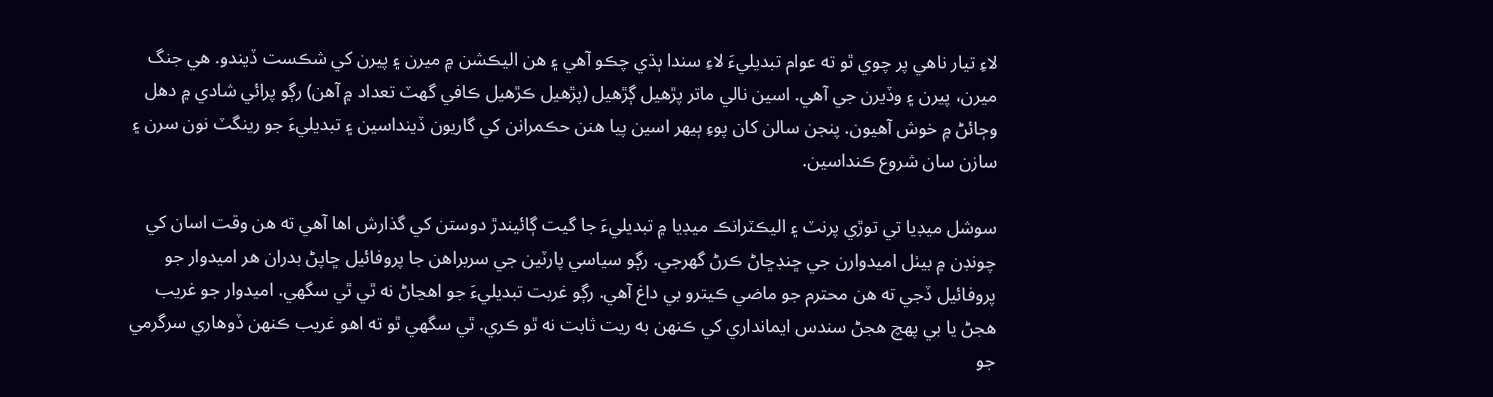لاءِ تيار ناهي پر چوي ٿو ته عوام تبديليءَ لاءِ سندا ٻڌي چڪو آهي ۽ هن اليڪشن ۾ ميرن ۽ پيرن کي شڪست ڏيندو. هي جنگ ميرن، پيرن ۽ وڏيرن جي آهي. اسين نالي ماتر پڙهيل ڳڙهيل (پڙهيل ڪڙهيل ڪافي گهٽ تعداد ۾ آهن) رڳو پرائي شادي ۾ دهل وڄائڻ ۾ خوش آهيون. پنجن سالن کان پوءِ ٻيهر اسين پيا هنن حڪمرانن کي گاريون ڏينداسين ۽ تبديليءَ جو رينگٽ نون سرن ۽ سازن سان شروع ڪنداسين.

سوشل ميڊيا تي توڙي پرنٽ ۽ اليڪٽرانڪ ميڊيا ۾ تبديليءَ جا گيت ڳائيندڙ دوستن کي گذارش اها آهي ته هن وقت اسان کي چونڊن ۾ بيٺل اميدوارن جي ڇنڊڇاڻ ڪرڻ گهرجي. رڳو سياسي پارٽين جي سربراهن جا پروفائيل ڇاپڻ بدران هر اميدوار جو پروفائيل ڏجي ته هن محترم جو ماضي ڪيترو بي داغ آهي. رڳو غربت تبديليءَ جو اهڃاڻ نه ٿي ٿي سگهي. اميدوار جو غريب هجڻ يا بي پهچ هجڻ سندس ايمانداري کي ڪنهن به ريت ثابت نه ٿو ڪري. ٿي سگهي ٿو ته اهو غريب ڪنهن ڏوهاري سرگرمي جو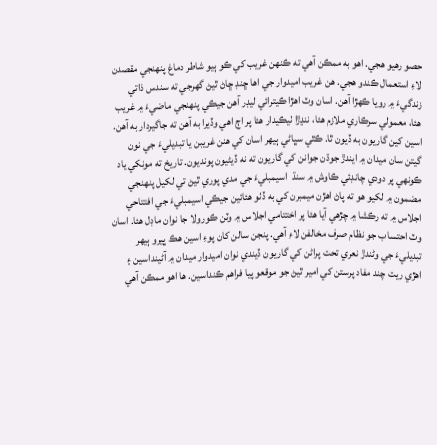حصو رهيو هجي. اهو به ممڪن آهي ته ڪنهن غريب کي ڪو ٻيو شاطر دماغ پنهنجي مقصدن لاءِ استعمال ڪندو هجي. هن غريب اميدوار جي اها ڇنڊ ڇاڻ ٿيڻ گهرجي ته سندس ذاتي زندگيءَ ۾ رويا ڪهڙا آهن. اسان وٽ اهڙا ڪيترائي ليڊر آهن جيڪي پنهنجي ماضيءَ ۾ غريب هئا، معمولي سرڪاري ملازم هئا، ننڍڙا ٺيڪيدار هئا پر اڄ اهي وڏيرا به آهن ته جاگيردار به آهن. اسين کين گاريون به ڏيون ٿا. ڪٿي سڀاڻي ٻيهر اسان کي هنن غريبن يا تبديليءَ جي نون گيتن سان ميدان ۾ ايندڙ جوڌن جوانن کي گاريون ته نه ڏيڻيون پونديون. تاريخ ته مونکي ياد ڪونهي پر دودي چانڊئي ڪاوش ۾ سنڌ  اسيمبليءَ جي مدي پوري ٿيڻ تي لکيل پنهنجي مضمون ۾ لکيو هو ته پاڻ اهڙن ميمبرن کي به ڏٺو هئائين جيڪي اسيمبليءَ جي افتتاحي اجلاس ۾ ته رڪشا ۾ چڙهي آيا هئا پر اختتامي اجلاس ۾ وٽن ڪورولا جا نوان ماڊل هئا. اسان وٽ احتساب جو نظام صرف مخالفن لاءِ آهي. پنجن سالن کان پوءِ اسين هڪ ڀيرو ٻيهر تبديليءَ جي وڻندڙ نعري تحت پراڻن کي گاريون ڏيندي نوان اميدوار ميدان ۾ آڻينداسين ۽ اهڙي ريت چند مفاد پرستن کي امير ٿيڻ جو موقعو پيا فراهم ڪنداسين. ها اهو ممڪن آهي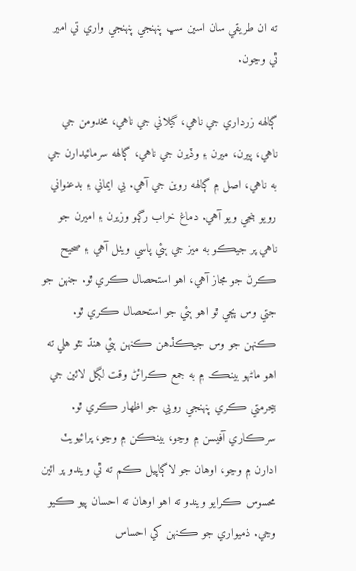ته ان طريقي سان اسين سڀ پنهنجي پنهنجي واري تي امير ٿي وڃون.

ڳالهه زرداري جي ناهي، گيلاني جي ناهي، مخدومن جي ناهي، پيرن، ميرن ۽ وڏيرن جي ناهي، ڳالهه سرمائيدارن جي به ناهي، اصل ۾ ڳالهه روين جي آهي. بي ايماني ۽ بدعنواني رويو بنجي ويو آهي. دماغ خراب رڳو وزيرن ۽ اميرن جو ناهي پر جيڪو به ميز جي ٻئي پاسي ويٺل آهي ۽ صحيح ڪرڻ جو مجاز آهي، اهو استحصال ڪري ٿو. جنهن جو جتي وس پڄي ٿو اهو ٻئي جو استحصال ڪري ٿو. ڪنهن جو وس جيڪڏهن ڪنهن ٻئي هنڌ نٿو هلي ته اهو ماڻهو بينڪ ۾ به جمع ڪرائڻ وقت لڳل لائين جي بيحرمتي ڪري پنهنجي رويي جو اظهار ڪري ٿو. سرڪاري آفيسن ۾ وڃو، بينڪن ۾ وڃو، پرائيويٽ ادارن ۾ وڃو، اوهان جو لاڳاپيل ڪم ته ٿي ويندو پر ائين محسوس ڪرايو ويندو ته اهو اوهان ته احسان پيو ڪيو وڃي. ذميواري جو ڪنهن کي احساس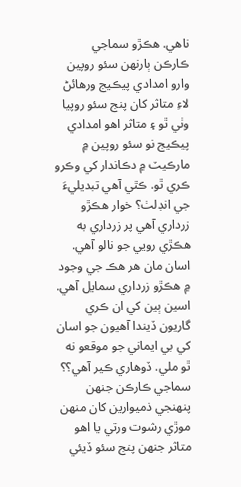ناهي. هڪڙو سماجي ڪارڪن ٻارنهن سئو روپين وارو امدادي پيڪيج ورهائڻ لاءِ متاثر کان پنج سئو روپيا وٺي ٿو ۽ متاثر اهو امدادي پيڪيج نو سئو روپين ۾ مارڪيٽ ۾ دڪاندار کي وڪرو ڪري ٿو. ڪٿي آهي تبديليءَ جي انڊلٺ؟ خوار هڪڙو زرداري آهي پر زرداري به هڪڙي رويي جو نالو آهي. اسان مان هر هڪ جي وجود ۾ هڪڙو زرداري سمايل آهي. اسين ٻين کي ان ڪري گاريون ڏيندا آهيون جو اسان کي بي ايماني جو موقعو نه ٿو ملي. ڏوهاري ڪير آهي؟؟ سماجي ڪارڪن جنهن پنهنجي ذميوارين کان منهن موڙي رشوت ورتي يا اهو متاثر جنهن پنج سئو ڏيئي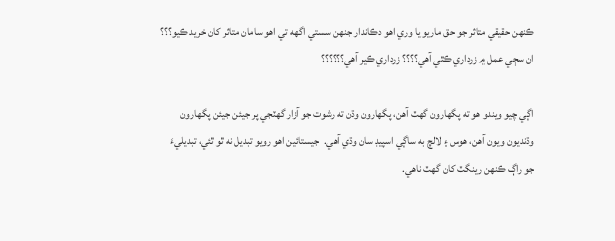ڪنهن حقيقي متاثر جو حق ماريو يا وري اهو دڪاندار جنهن سستي اگهه تي اهو سامان متاثر کان خريد ڪيو؟؟؟ ان سڄي عمل ۾ زرداري ڪٿي آهي؟؟؟؟ زرداري ڪير آهي؟؟؟؟؟؟

اڳي چيو ويندو هو ته پگهارون گهٽ آهن، پگهارون وڌن ته رشوت جو آزار گهٽجي پر جيئن جيئن پگهارون وڌنديون ويون آهن، هوس ۽ لالچ به ساڳي اسپيڊ سان وڌي آهي.  جيستائين اهو رويو تبديل نه ٿو ٿئي، تبديليءَ جو راڳ ڪنهن رينگٽ کان گهٽ ناهي.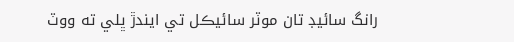رانگ سائيڊ تان موٽر سائيڪل تي ايندڙ ڀلي ته ووٽ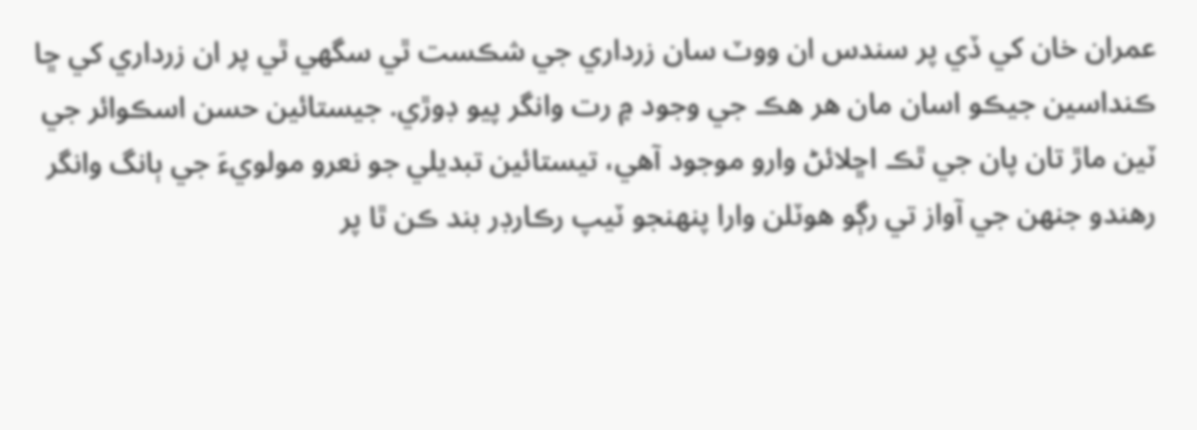عمران خان کي ڏي پر سندس ان ووٽ سان زرداري جي شڪست ٿي سگهي ٿي پر ان زرداري کي ڇا ڪنداسين جيڪو اسان مان هر هڪ جي وجود ۾ رت وانگر پيو ڊوڙي. جيستائين حسن اسڪوائر جي ٽين ماڙ تان پان جي ٿڪ اڇلائڻ وارو موجود آهي، تيستائين تبديلي جو نعرو مولويءَ جي ٻانگ وانگر رهندو جنهن جي آواز تي رڳو هوٽلن وارا پنهنجو ٽيپ رڪارڊر بند ڪن ٿا پر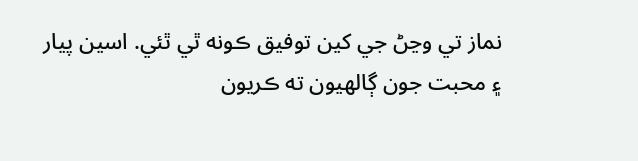نماز تي وڃڻ جي کين توفيق ڪونه ٿي ٿئي. اسين پيار ۽ محبت جون ڳالهيون ته ڪريون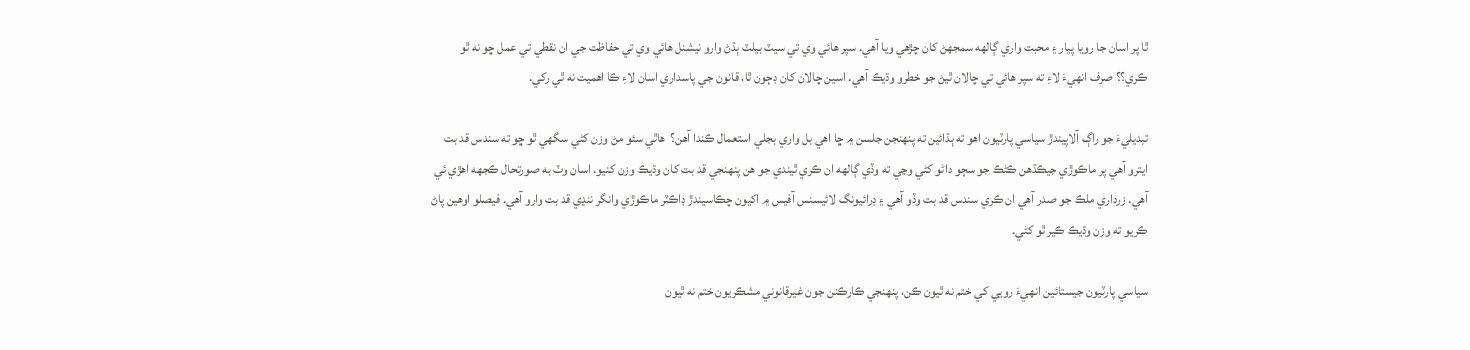ٿا پر اسان جا رويا پيار ۽ محبت واري ڳالهه سمجهڻ کان چڙهي ويا آهي. سپر هائي وي تي سيٽ بيلٽ ٻڌڻ وارو نيشنل هائي وي تي حفاظت جي ان نقطي تي عمل ڇو نه ٿو ڪري؟؟ صرف انهيءَ لاءِ ته سپر هائي تي چالان ٿيڻ جو خطرو وڌيڪ آهي. اسين چالان کان ڊڄون ٿا، قانون جي پاسداري اسان لاءِ ڪا اهميت نه ٿي رکي.

تبديليءَ جو راڳ آلاپيندڙ سياسي پارٽيون اهو ته ٻڌائين ته پنهنجن جلسن ۾ ڇا اهي بل واري بجلي استعمال ڪندا آهن؟  هاٿي سئو مڻ وزن کڻي سگهي ٿو ڇو ته سندس قد بت ايترو آهي پر ماڪوڙي جيڪڌهن ڪڻڪ جو سڄو داڻو کڻي وڃي ته وڏي ڳالهه ان ڪري ٿيندي جو هن پنهنجي قد بت کان وڌيڪ وزن کنيو. اسان وٽ به صورتحال ڪجهه اهڙي ئي آهي. زرداري ملڪ جو صدر آهي ان ڪري سندس قد بت وڏو آهي ۽ ڊرائيونگ لائيسنس آفيس ۾ اکيون چڪاسيندڙ ڊاڪٽر ماڪوڙي وانگر ننڍي قد بت وارو آهي. فيصلو اوهين پاڻ ڪريو ته وزن وڌيڪ ڪير ٿو کڻي.

سياسي پارٽيون جيستائين انهيءَ رويي کي ختم نه ٿيون ڪن، پنهنجي ڪارڪنن جون غيرقانوني مشڪريون ختم نه ٿيون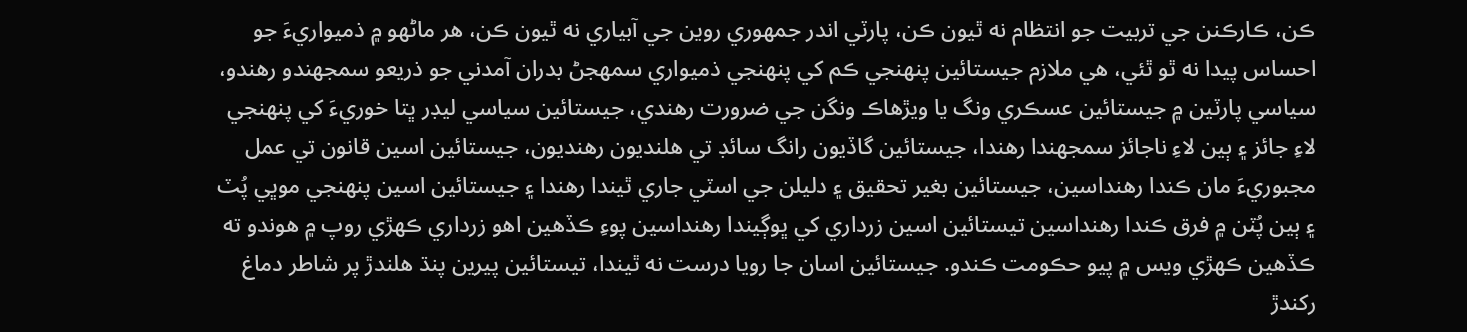ڪن، ڪارڪنن جي تربيت جو انتظام نه ٿيون ڪن، پارٽي اندر جمهوري روين جي آبياري نه ٿيون ڪن، هر ماڻهو ۾ ذميواريءَ جو احساس پيدا نه ٿو ٿئي، هي ملازم جيستائين پنهنجي ڪم کي پنهنجي ذميواري سمهجڻ بدران آمدني جو ذريعو سمجهندو رهندو، سياسي پارٽين ۾ جيستائين عسڪري ونگ يا ويڙهاڪ ونگن جي ضرورت رهندي، جيستائين سياسي ليڊر ڀتا خوريءَ کي پنهنجي لاءِ جائز ۽ ٻين لاءِ ناجائز سمجهندا رهندا، جيستائين گاڏيون رانگ سائڊ تي هلنديون رهنديون، جيستائين اسين قانون تي عمل مجبوريءَ مان ڪندا رهنداسين، جيستائين بغير تحقيق ۽ دليلن جي اسٽي جاري ٿيندا رهندا ۽ جيستائين اسين پنهنجي موڀي پُٽ ۽ ٻين پُٽن ۾ فرق ڪندا رهنداسين تيستائين اسين زرداري کي ڀوڳيندا رهنداسين پوءِ ڪڏهين اهو زرداري ڪهڙي روپ ۾ هوندو ته ڪڏهين ڪهڙي ويس ۾ پيو حڪومت ڪندو. جيستائين اسان جا رويا درست نه ٿيندا، تيستائين پيرين پنڌ هلندڙ پر شاطر دماغ رکندڙ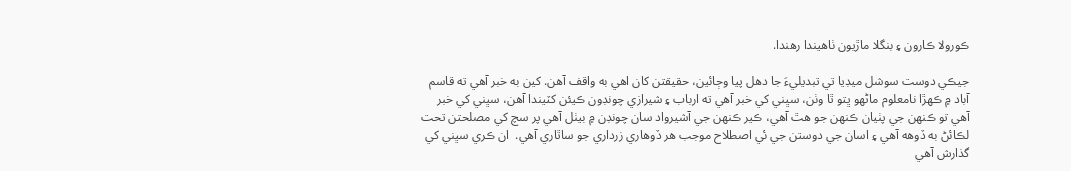ڪورولا ڪارون ۽ بنگلا ماڙيون ٺاهيندا رهندا.

جيڪي دوست سوشل ميڊيا تي تبديليءَ جا دهل پيا وڄائين، حقيقتن کان اهي به واقف آهن. کين به خبر آهي ته قاسم آباد ۾ ڪهڙا نامعلوم ماڻهو ڀتو ٿا وٺن، سڀني کي خبر آهي ته ارباب ۽ شيرازي چونڊون ڪيئن کٽيندا آهن، سڀني کي خبر آهي تو ڪنهن جي پٺيان ڪنهن جو هٿ آهي، ڪير ڪنهن جي آشيرواد سان چونڊن ۾ بيٺل آهي پر سچ کي مصلحتن تحت لڪائڻ به ڏوهه آهي ۽ اسان جي دوستن جي ئي اصطلاح موجب هر ڏوهاري زرداري جو ساٿاري آهي.  ان ڪري سڀني کي گذارش آهي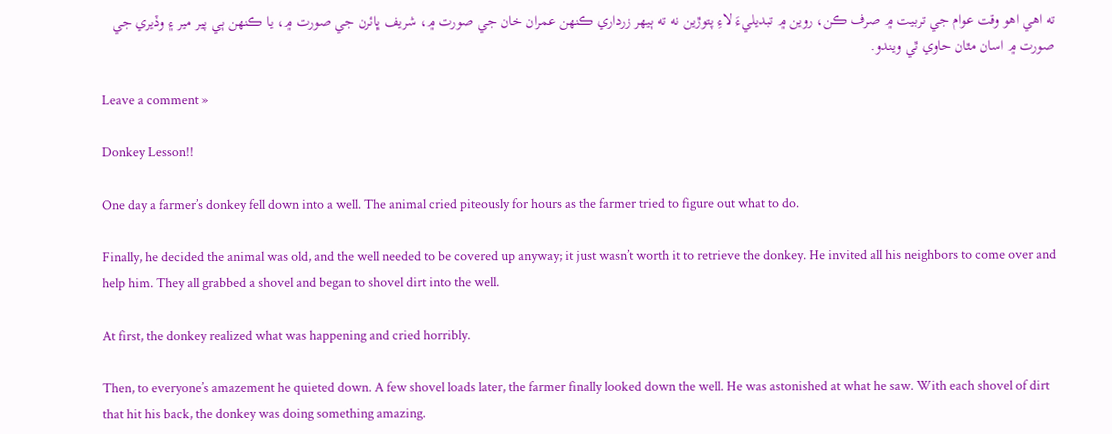ته اهي اهو وقت عوام جي تربيت ۾ صرف ڪن، روين ۾ تبديليءَ لاءِ پتوڙين نه ته ٻيهر زرداري ڪنهن عمران خان جي صورت ۾، شريف ڀائرن جي صورت ۾، يا ڪنهن ٻي پير مير ۽ وڏيري جي صورت ۾ اسان مٿان حاوي ٿي ويندو.

Leave a comment »

Donkey Lesson!!

One day a farmer’s donkey fell down into a well. The animal cried piteously for hours as the farmer tried to figure out what to do.

Finally, he decided the animal was old, and the well needed to be covered up anyway; it just wasn’t worth it to retrieve the donkey. He invited all his neighbors to come over and help him. They all grabbed a shovel and began to shovel dirt into the well.

At first, the donkey realized what was happening and cried horribly.

Then, to everyone’s amazement he quieted down. A few shovel loads later, the farmer finally looked down the well. He was astonished at what he saw. With each shovel of dirt that hit his back, the donkey was doing something amazing.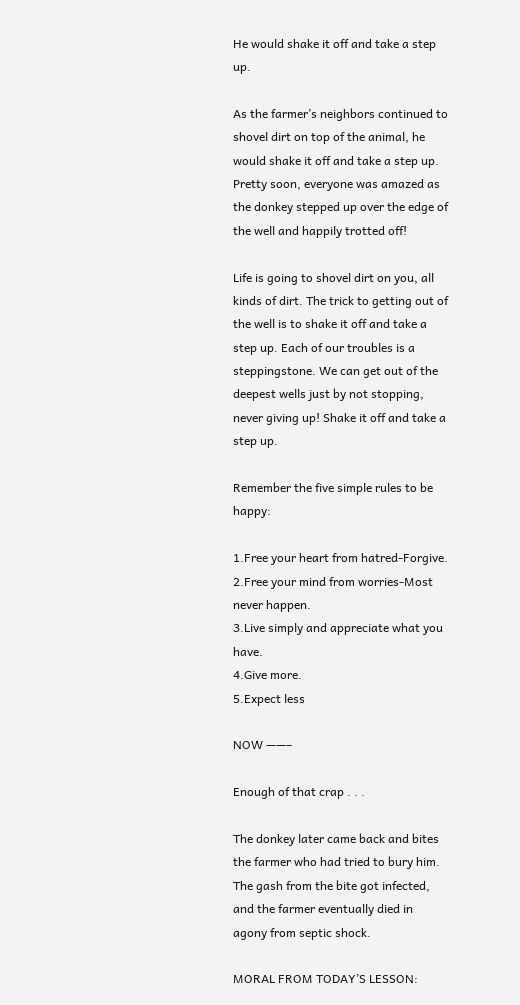He would shake it off and take a step up.

As the farmer’s neighbors continued to shovel dirt on top of the animal, he would shake it off and take a step up. Pretty soon, everyone was amazed as the donkey stepped up over the edge of the well and happily trotted off!

Life is going to shovel dirt on you, all kinds of dirt. The trick to getting out of the well is to shake it off and take a step up. Each of our troubles is a steppingstone. We can get out of the deepest wells just by not stopping, never giving up! Shake it off and take a step up.

Remember the five simple rules to be happy:

1.Free your heart from hatred-Forgive.
2.Free your mind from worries-Most never happen.
3.Live simply and appreciate what you have.
4.Give more.
5.Expect less

NOW ——–

Enough of that crap . . .

The donkey later came back and bites the farmer who had tried to bury him. The gash from the bite got infected, and the farmer eventually died in agony from septic shock.

MORAL FROM TODAY’S LESSON: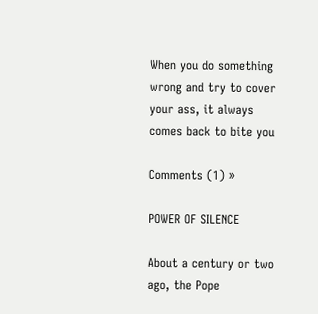When you do something wrong and try to cover your ass, it always comes back to bite you

Comments (1) »

POWER OF SILENCE

About a century or two ago, the Pope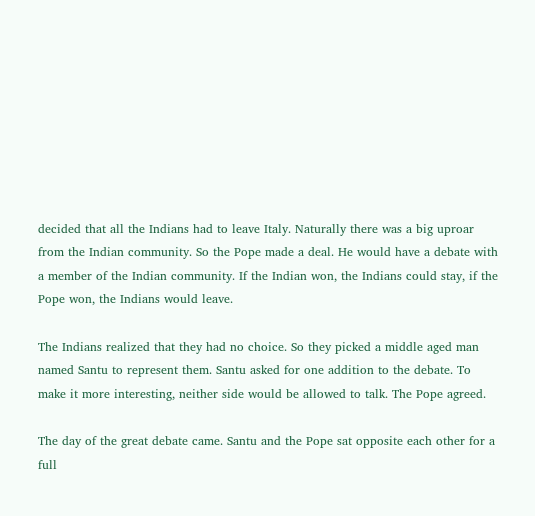decided that all the Indians had to leave Italy. Naturally there was a big uproar from the Indian community. So the Pope made a deal. He would have a debate with a member of the Indian community. If the Indian won, the Indians could stay, if the Pope won, the Indians would leave.

The Indians realized that they had no choice. So they picked a middle aged man named Santu to represent them. Santu asked for one addition to the debate. To make it more interesting, neither side would be allowed to talk. The Pope agreed.

The day of the great debate came. Santu and the Pope sat opposite each other for a full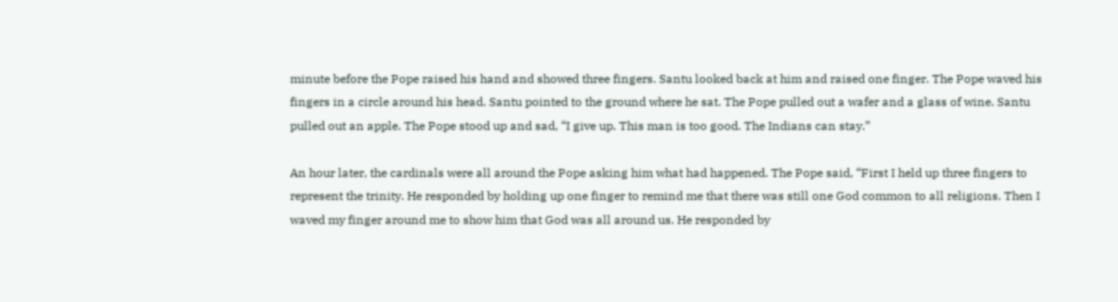minute before the Pope raised his hand and showed three fingers. Santu looked back at him and raised one finger. The Pope waved his fingers in a circle around his head. Santu pointed to the ground where he sat. The Pope pulled out a wafer and a glass of wine. Santu pulled out an apple. The Pope stood up and sad, “I give up. This man is too good. The Indians can stay.”

An hour later, the cardinals were all around the Pope asking him what had happened. The Pope said, “First I held up three fingers to represent the trinity. He responded by holding up one finger to remind me that there was still one God common to all religions. Then I waved my finger around me to show him that God was all around us. He responded by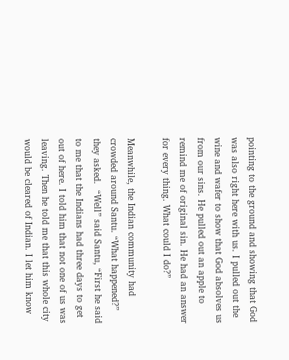pointing to the ground and showing that God was also right here with us. I pulled out the wine and wafer to show that God absolves us from our sins. He pulled out an apple to remind me of original sin. He had an answer for every thing. What could I do?”

Meanwhile, the Indian community had crowded around Santu. “What happened?” they asked.  “Well” said Santu, “First he said to me that the Indians had three days to get out of here. I told him that not one of us was leaving. Then he told me that this whole city would be cleared of Indian. I let him know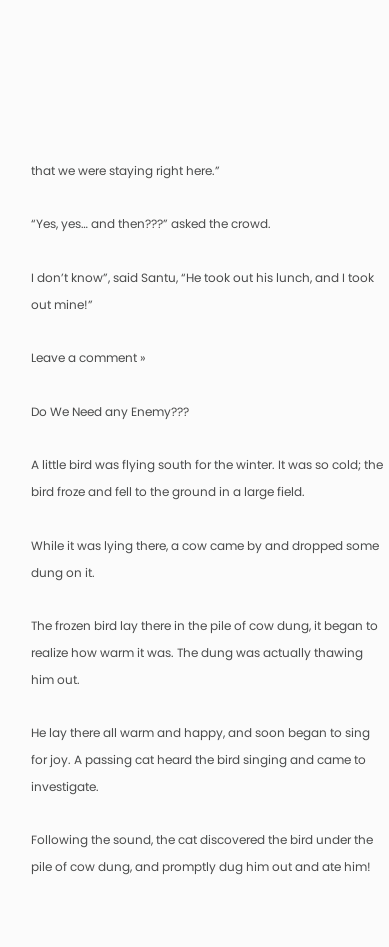that we were staying right here.”

“Yes, yes… and then???” asked the crowd.

I don’t know”, said Santu, “He took out his lunch, and I took out mine!”

Leave a comment »

Do We Need any Enemy???

A little bird was flying south for the winter. It was so cold; the bird froze and fell to the ground in a large field.

While it was lying there, a cow came by and dropped some dung on it.

The frozen bird lay there in the pile of cow dung, it began to realize how warm it was. The dung was actually thawing him out.

He lay there all warm and happy, and soon began to sing for joy. A passing cat heard the bird singing and came to investigate.

Following the sound, the cat discovered the bird under the pile of cow dung, and promptly dug him out and ate him!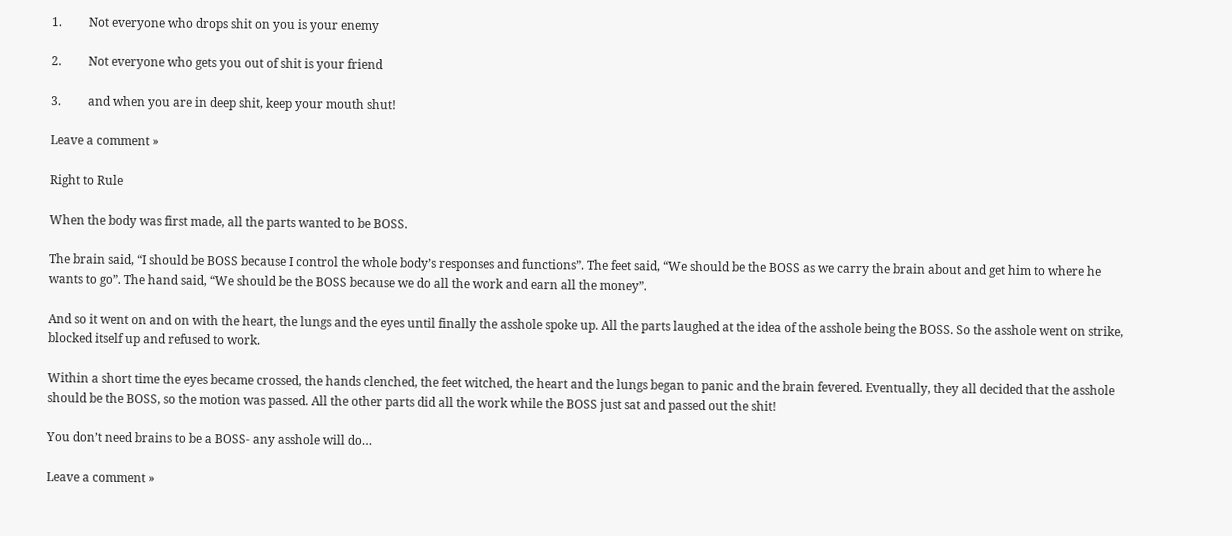1.         Not everyone who drops shit on you is your enemy

2.         Not everyone who gets you out of shit is your friend

3.         and when you are in deep shit, keep your mouth shut!

Leave a comment »

Right to Rule

When the body was first made, all the parts wanted to be BOSS.

The brain said, “I should be BOSS because I control the whole body’s responses and functions”. The feet said, “We should be the BOSS as we carry the brain about and get him to where he wants to go”. The hand said, “We should be the BOSS because we do all the work and earn all the money”.

And so it went on and on with the heart, the lungs and the eyes until finally the asshole spoke up. All the parts laughed at the idea of the asshole being the BOSS. So the asshole went on strike, blocked itself up and refused to work.

Within a short time the eyes became crossed, the hands clenched, the feet witched, the heart and the lungs began to panic and the brain fevered. Eventually, they all decided that the asshole should be the BOSS, so the motion was passed. All the other parts did all the work while the BOSS just sat and passed out the shit!

You don’t need brains to be a BOSS- any asshole will do…

Leave a comment »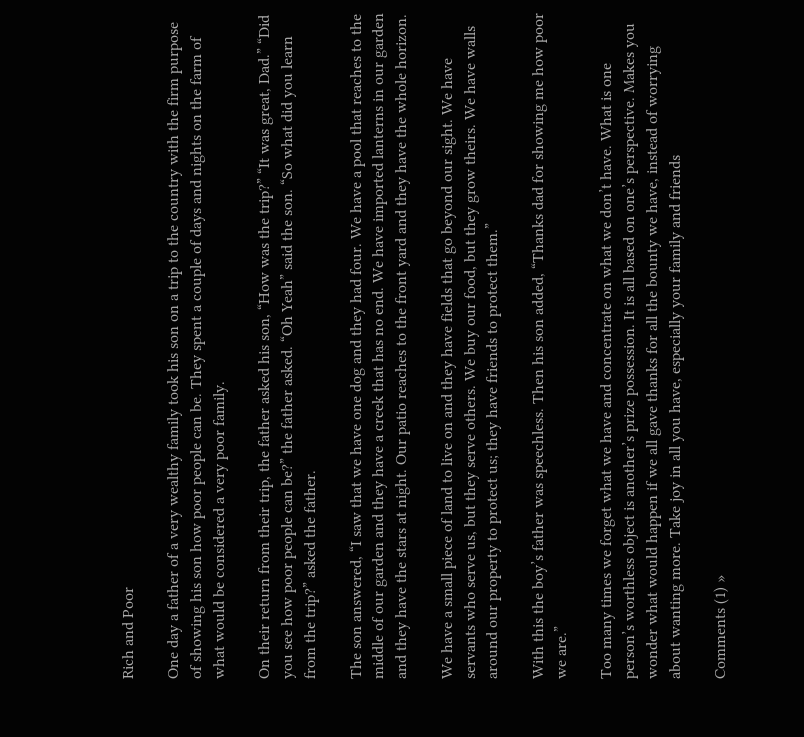Rich and Poor

One day a father of a very wealthy family took his son on a trip to the country with the firm purpose of showing his son how poor people can be. They spent a couple of days and nights on the farm of what would be considered a very poor family.

On their return from their trip, the father asked his son, “How was the trip?” “It was great, Dad.” “Did you see how poor people can be?” the father asked. “Oh Yeah” said the son. “So what did you learn from the trip?” asked the father.

The son answered, “I saw that we have one dog and they had four. We have a pool that reaches to the middle of our garden and they have a creek that has no end. We have imported lanterns in our garden and they have the stars at night. Our patio reaches to the front yard and they have the whole horizon.

We have a small piece of land to live on and they have fields that go beyond our sight. We have servants who serve us, but they serve others. We buy our food, but they grow theirs. We have walls around our property to protect us; they have friends to protect them.”

With this the boy’s father was speechless. Then his son added, “Thanks dad for showing me how poor we are.”

Too many times we forget what we have and concentrate on what we don’t have. What is one person’s worthless object is another’s prize possession. It is all based on one’s perspective. Makes you wonder what would happen if we all gave thanks for all the bounty we have, instead of worrying about wanting more. Take joy in all you have, especially your family and friends

Comments (1) »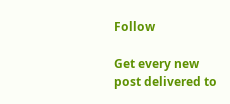Follow

Get every new post delivered to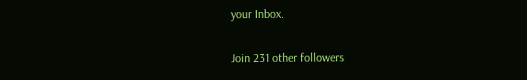your Inbox.

Join 231 other followers